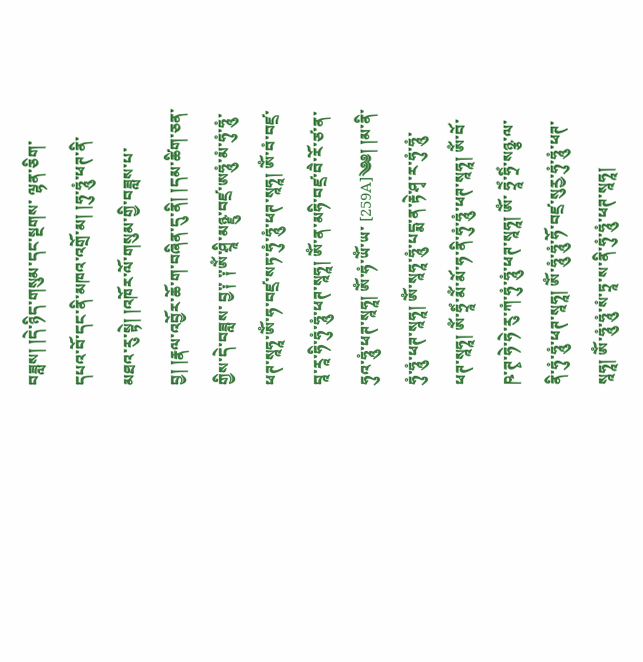བཟླས། །དེ་ཉིད་གསུམ་དང་སྔགས་ ལྷན་ཅིག་དཔའ་བོ་དང་ནི་མཁའ་འགྲོ་མ། །ཧུ་ཧཱུཾ་ཕཊ་ནི་མཐའ་རུ་སྟེ། །འཁོར་ལོ་གསུམ་གྱི་བཟླས་པ་བྱ། །རྣལ་འབྱོར་ཆོ་ག་བཞིན་དུ་ནི། །དམ་ཚིག་ཅན་གྱིས་དེ་བཟླས་ བྱ༑ ༑ཨོཾ་ཤྲཱི་མཉྫུ་བཛྲ་ཨཧཱུཾ་མཾ་ཧུཾ་ཧཱུཾ་ཕཊ་སཱཧཱ་ཨོཾ་ཧ་བཛྲ་སཏ་ཧུཾ་ཧཱུཾ་ཕཊ་སཱཧཱ། ཨོཾ་བཾ་བཛྲ་བཱ་རཱ་ཧི་ཧུཾ་ཧཱུཾ་ཕཊ་སཱཧཱ། ཨོཾ་ན་མཧི་བཛྲ་བཻ་རོ་ཙ་ན་ཧུའ་ཧཱུཾ་ཕཊ་སཱཧཱ། ཨོཾ་ཧཾ་ཡོཾ་ཡ་ [259A]༄༅། །མ་ནི་ཧུཾ་ཧཱུཾ་ཕཊ་སཱཧཱ། ཨོཾ་སཱཧཱ་ཧཱུཾ་པདྨ་ན་རྟེ་ཤྭ་ར་ཧུཾ་ཧཱུཾ་ཕཊ་སཱཧཱ། ཨོཾ་ཧྲཱིཾ་མོཾ་མོ་ཧ་ནི་ཧུཾ་ཧཱུཾ་ཕཊ་སཱཧཱ། ཨོཾ་བོ་ཥ་ཊྭ་ཧེ་ཧེ་རུ་ཀཾ་ཧུཾ་ཧཱུཾ་ཕཊ་སཱཧཱ། ཨོཾ་ ཧྲཱེཾ་ཧྲིཾ་སཉྩ་ལ་ནི་ཧུཾ་ཧཱུཾ་ཕཊ་སཱཧཱ། ཨོཾ་ཧཱུཾ་ཧཱུཾ་ཧོ་བཛྲ་སུརྱ་ཧུཾ་ཧཱུཾ་ཕཊ་སཱཧཱ། ཨོཾ་ཧཱུཾ་ཧཱུཾ་སཾ་ཏྲཱ་ས་ནི་ཧུཾ་ཧཱུཾ་ཕཊ་སཱཧཱ།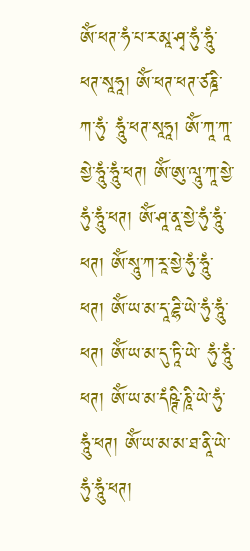ཨོཾ་ཕཊ་ཧཾ་པ་ར་མཱ་ཤྭ་ཧུཾ་ཧཱུཾ་ཕཊ་སཱཧཱ། ཨོཾ་ཕཊ་ཕཊ་ཙཎྜི་ཀ་ཧུཾ་ ཧཱུཾ་ཕཊ་སཱཧཱ། ཨོཾ་ཀཱ་ཀཱ་སྱེ་ཧཱུཾ་ཧཱུཾ་ཕཊ། ཨོཾ་ཨུ་ལཱུ་ཀཱ་སྱེ་ཧུཾ་ཧཱུཾ་ཕཊ། ཨོཾ་ཤཱ་ནཱ་སྱེ་ཧུཾ་ཧཱུཾ་ཕཊ། ཨོཾ་སཱུ་ཀ་རཱ་སྱེ་ཧུཾ་ཧཱུཾ་ཕཊ། ཨོཾ་ཡ་མ་དཱ་ཌྷི་ཡེ་ཧུཾ་ཧཱུཾ་ཕཊ། ཨོཾ་ཡ་མ་དུ་ཏཱི་ཡེ་ ཧུཾ་ཧཱུཾ་ཕཊ། ཨོཾ་ཡ་མ་དཾཥྚི་ཎཱི་ཡེ་ཧུཾ་ཧཱུཾ་ཕཊ། ཨོཾ་ཡ་མ་མ་ཐ་ནཱི་ཡེ་ཧུཾ་ཧཱུཾ་ཕཊ།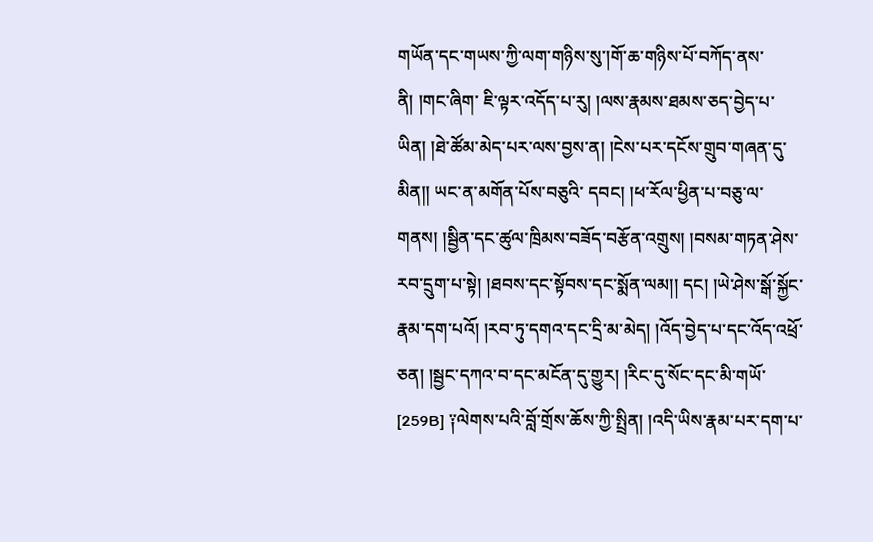གཡོན་དང་གཡས་ཀྱི་ལག་གཉིས་སུ་།གོ་ཆ་གཉིས་པོ་བཀོད་ནས་ནི། །གང་ཞིག་ ཇི་ལྟར་འདོད་པ་རུ། །ལས་རྣམས་ཐམས་ཅད་བྱེད་པ་ཡིན། །ཐེ་ཚོམ་མེད་པར་ལས་བྱས་ན། །ངེས་པར་དངོས་གྲུབ་གཞན་དུ་མིན།། ཡང་ན་མགོན་པོས་བཅུའི་ དབང། །ཕ་རོལ་ཕྱིན་པ་བཅུ་ལ་གནས། །སྦྱིན་དང་ཚུལ་ཁྲིམས་བཟོད་བརྩོན་འགྲུས། །བསམ་གཏན་ཤེས་རབ་དྲུག་པ་སྟེ། །ཐབས་དང་སྟོབས་དང་སྨོན་ལམ།། དང། །ཡེ་ཤེས་སྒོ་སྐྱོང་རྣམ་དག་པའོ། །རབ་ཏུ་དགའ་དང་དྲི་མ་མེད། །འོད་བྱེད་པ་དང་འོད་འཕྲོ་ཅན། །སྦྱང་དཀའ་བ་དང་མངོན་དུ་གྱུར། །རིང་དུ་སོང་དང་མི་གཡོ་ [259B] ༑ལེགས་པའི་བློ་གྲོས་ཆོས་ཀྱི་སྤྲིན། །འདི་ཡིས་རྣམ་པར་དག་པ་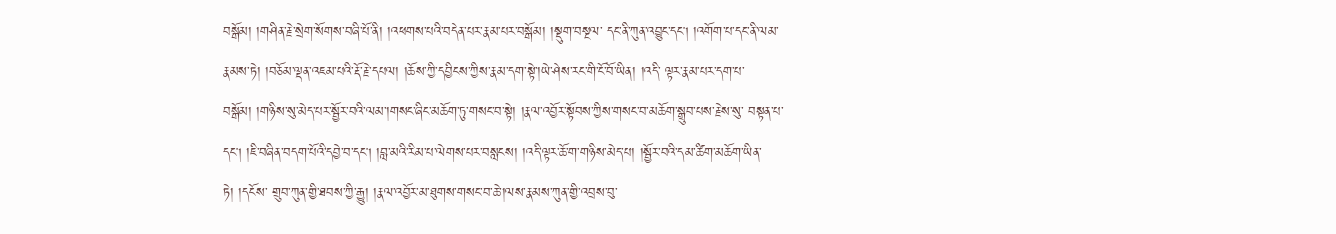བསྒོམ། །གཤིན་རྗེ་སྲེག་སོགས་བཞི་པོ་ནི། །འཕགས་པའི་བདེན་པར་རྣམ་པར་བསྒོམ། །སྡུག་བསྔལ་ དང་ནི་ཀུན་འབྱུང་དང། །འགོག་པ་དང་ནི་ལམ་རྣམས་ཏེ། །བཅོམ་ལྡན་འཇམ་པའི་རྡོ་རྗེ་དཔལ། །ཆོས་ཀྱི་དབྱིངས་ཀྱིས་རྣམ་དག་སྟེ་།ཡེ་ཤེས་རང་གི་ངོ་བོ་ཡིན། །འདི་ ལྟར་རྣམ་པར་དག་པ་བསྒོམ། །གཉིས་སུ་མེད་པར་སྦྱོར་བའི་ལམ་།གསང་ཞིང་མཆོག་ཏུ་གསང་བ་སྟེ། །རྣལ་འབྱོར་སྟོབས་ཀྱིས་གསང་བ་མཆོག་སྒྲུབ་པས་རྗེས་སུ་ བསྟན་པ་དང། །ཇི་བཞིན་བདག་པོའི་དབྱེ་བ་དང། །བླ་མའི་རིམ་པ་ལེགས་པར་བསླངས། །འདི་ལྟར་ཆོ་ག་གཉིས་མེད་པ། །སྦྱོར་བའི་དམ་ཚིག་མཆོག་ཡིན་ཏེ། །དངོས་ གྲུབ་ཀུན་གྱི་ཐབས་ཀྱི་རྒྱུ། །རྣལ་འབྱོར་མ་ཐུགས་གསང་བ་ཆེ་།ལས་རྣམས་ཀུན་གྱི་འབྲས་བུ་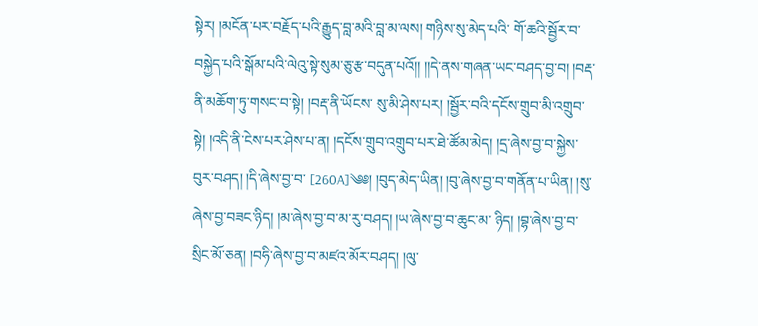སྟེར། །མངོན་པར་བརྗོད་པའི་རྒྱུད་བླ་མའི་བླ་མ་ལས། གཉིས་སུ་མེད་པའི་ གོ་ཆའི་སྦྱོར་བ་བསྐྱེད་པའི་སྒོམ་པའི་ལེའུ་སྟེ་སུམ་ཅུ་རྩ་བདུན་པའོ།། །།དེ་ནས་གཞན་ཡང་བཤད་བྱ་བ། །བརྡ་ནི་མཆོག་ཏུ་གསང་བ་སྟེ། །བརྡ་ནི་ཡོངས་ སུ་མི་ཤེས་པར། །སྦྱོར་བའི་དངོས་གྲུབ་མི་འགྲུབ་སྟེ། །འདི་ནི་ངེས་པར་ཤེས་པ་ན། །དངོས་གྲུབ་འགྲུབ་པར་ཐེ་ཚོམ་མེད། །དྲ་ཞེས་བྱ་བ་སྐྱེས་བུར་བཤད། །དི་ཞེས་བྱ་བ་ [260A]༄༅། །བུད་མེད་ཡིན། །བུ་ཞེས་བྱ་བ་གནོན་པ་ཡིན། །སུ་ཞེས་བྱ་བཟང་ཉིད། །མ་ཞེས་བྱ་བ་མ་རུ་བཤད། །ཡ་ཞེས་བྱ་བ་ཆུང་མ་ ཉིད། །བྷ་ཞེས་བྱ་བ་སྲིང་མོ་ཅན། །བཧི་ཞེས་བྱ་བ་མཛའ་མོར་བཤད། །ལུ་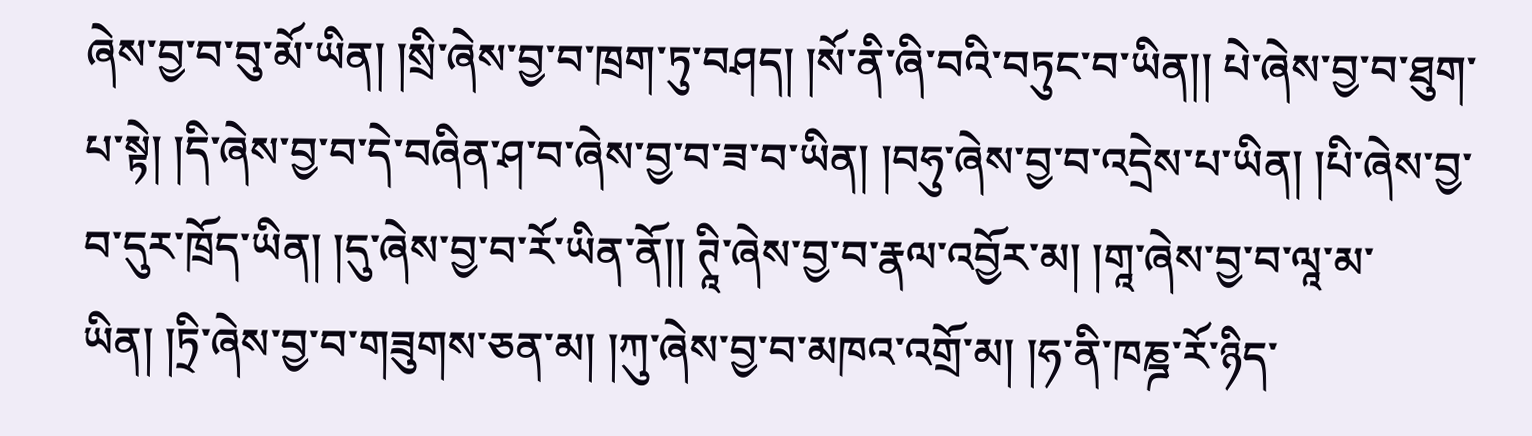ཞེས་བྱ་བ་བུ་མོ་ཡིན། །སྲི་ཞེས་བྱ་བ་ཁྲག་ཏུ་བཤད། །སོ་ནི་ཞི་བའི་བཏུང་བ་ཡིན།། པེ་ཞེས་བྱ་བ་ཐུག་པ་སྟེ། །དི་ཞེས་བྱ་བ་དེ་བཞིན་ཤ་བ་ཞེས་བྱ་བ་ཟ་བ་ཡིན། །བཧུ་ཞེས་བྱ་བ་འདྲེས་པ་ཡིན། །པི་ཞེས་བྱ་བ་དུར་ཁྲོད་ཡིན། །དུ་ཞེས་བྱ་བ་རོ་ཡིན་ནོ།། ཊཱི་ཞེས་བྱ་བ་རྣལ་འབྱོར་མ། །གཱ་ཞེས་བྱ་བ་ལཱ་མ་ཡིན། །ཏྲི་ཞེས་བྱ་བ་གཟུགས་ཅན་མ། །ཀུ་ཞེས་བྱ་བ་མཁའ་འགྲོ་མ། །ཧ་ནི་ཁཎྜ་རོ་ཉིད་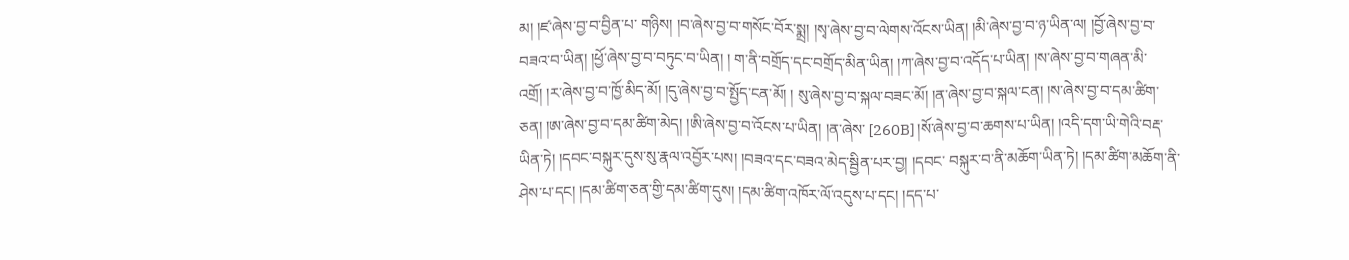མ། །ཛ་ཞེས་བྱ་བ་བྱིན་པ་ གཉིས། །བ་ཞེས་བྱ་བ་གསོང་བོར་སྨྲ། །སྭ་ཞེས་བྱ་བ་ལེགས་འོངས་ཡིན། །མི་ཞེས་བྱ་བ་ཉ་ཡིན་ལ། །བྱོ་ཞེས་བྱ་བ་བཟའ་བ་ཡིན། །ཕྱོ་ཞེས་བྱ་བ་བཏུང་བ་ཡིན། ། ག་ནི་བགྲོད་དང་བགྲོད་མིན་ཡིན། །ཀ་ཞེས་བྱ་བ་འདོད་པ་ཡིན། །ས་ཞེས་བྱ་བ་གཞན་མི་འགྲོ། །ར་ཞེས་བྱ་བ་ཁྱོ་མིད་མོ། །དུ་ཞེས་བྱ་བ་སྤྱོད་ངན་མོ། ། སུ་ཞེས་བྱ་བ་སྐལ་བཟང་མོ། །ན་ཞེས་བྱ་བ་སྐལ་ངན། །ས་ཞེས་བྱ་བ་དམ་ཚིག་ཅན། །ཨ་ཞེས་བྱ་བ་དམ་ཚིག་མེད། །ཨི་ཞེས་བྱ་བ་འོངས་པ་ཡིན། །ན་ཞེས་ [260B] །སོ་ཞེས་བྱ་བ་ཆགས་པ་ཡིན། །འདི་དག་ཡི་གེའི་བརྡ་ཡིན་ཏེ། །དབང་བསྐུར་དུས་སུ་རྣལ་འབྱོར་པས། །བཟའ་དང་བཟའ་མེད་སྦྱིན་པར་བྱ། །དབང་ བསྐུར་བ་ནི་མཆོག་ཡིན་ཏེ། །དམ་ཚིག་མཆོག་ནི་ཤེས་པ་དང། །དམ་ཚིག་ཅན་གྱི་དམ་ཚིག་དུས། །དམ་ཚིག་འཁོར་ལོ་འདུས་པ་དང། །དད་པ་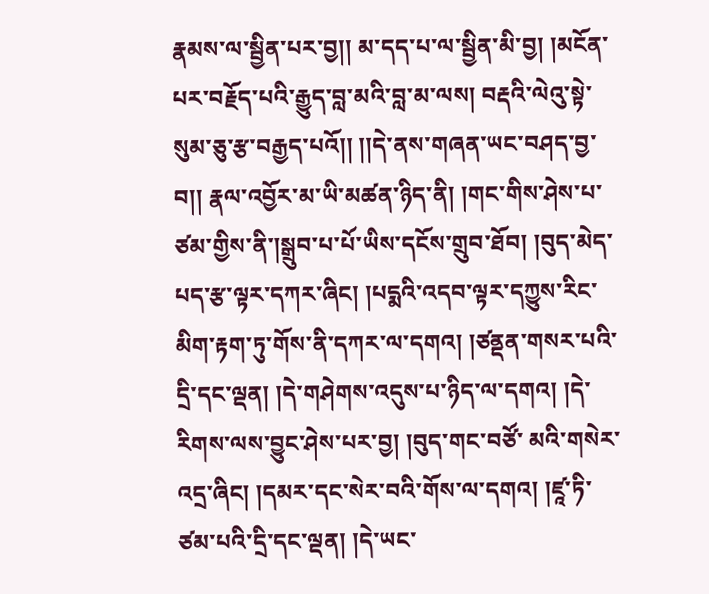རྣམས་ལ་སྦྱིན་པར་བྱ།། མ་དད་པ་ལ་སྦྱིན་མི་བྱ། །མངོན་པར་བརྗོད་པའི་རྒྱུད་བླ་མའི་བླ་མ་ལས། བརྡའི་ལེའུ་སྟེ་སུམ་ཅུ་རྩ་བརྒྱད་པའོ།། །།དེ་ནས་གཞན་ཡང་བཤད་བྱ་བ།། རྣལ་འབྱོར་མ་ཡི་མཚན་ཉིད་ནི། །གང་གིས་ཤེས་པ་ཙམ་གྱིས་ནི་།སྒྲུབ་པ་པོ་ཡིས་དངོས་གྲུབ་ཐོབ། །བུད་མེད་པད་རྩ་ལྟར་དཀར་ཞིང། །པདྨའི་འདབ་ལྟར་དཀྱུས་རིང་ མིག་རྟག་ཏུ་གོས་ནི་དཀར་ལ་དགའ། །ཙནྡན་གསར་པའི་དྲི་དང་ལྡན། །དེ་གཤེགས་འདུས་པ་ཉིད་ལ་དགའ། །དེ་རིགས་ལས་བྱུང་ཤེས་པར་བྱ། །བུད་གང་བཙོ་ མའི་གསེར་འདྲ་ཞིང། །དམར་དང་སེར་བའི་གོས་ལ་དགའ། །ཛཱ་ཏི་ཙམ་པའི་དྲི་དང་ལྡན། །དེ་ཡང་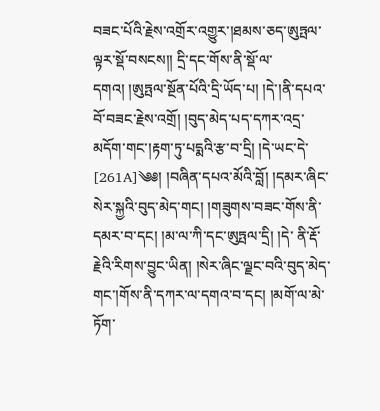བཟང་པོའི་རྗེས་འགྲོར་འགྱུར་།ཐམས་ཅད་ཨུཏྤལ་ལྟར་སྡོ་བསངས།། དྲི་དང་གོས་ནི་སྡོ་ལ་དགའ། །ཨུཏྤལ་སྔོན་པོའི་དྲི་ཡོད་པ། །དེ་།ནི་དཔའ་བོ་བཟང་རྗེས་འགྲོ། །བུད་མེད་པད་དཀར་འདྲ་མདོག་གང་།རྟག་ཏུ་པདྨའི་རྩ་བ་དྲི། །དེ་ཡང་དེ་ [261A]༄༅། །བཞིན་དཔའ་མོའི་བློ། །དམར་ཞིང་སེར་སྐྱའི་བུད་མེད་གང། །གཟུགས་བཟང་གོས་ནི་དམར་བ་དང། །མ་ལ་ཀི་དང་ཨུཏྤལ་དྲི། །དེ་ ནི་རྡོ་རྗེའི་རིགས་བྱུང་ཡིན། །སེར་ཞིང་ལྗང་བའི་བུད་མེད་གང་།གོས་ནི་དཀར་ལ་དགའ་བ་དང། །མགོ་ལ་མེ་ཏོག་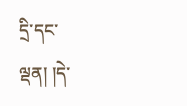དྲི་དང་ལྡན། །དེ་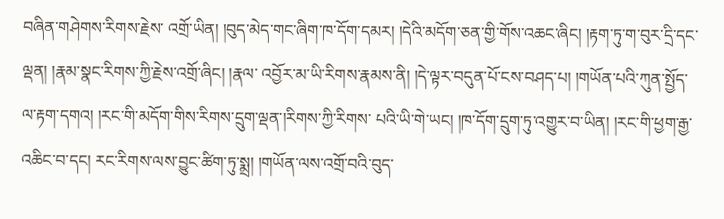བཞིན་གཤེགས་རིགས་རྗེས་ འགྲོ་ཡིན། །བུད་མེད་གང་ཞིག་ཁ་དོག་དམར། །དེའི་མདོག་ཅན་གྱི་གོས་འཆང་ཞིང། །རྟག་ཏུ་ག་བུར་དྲི་དང་ལྡན། །རྣམ་སྣང་རིགས་ཀྱི་རྗེས་འགྲོ་ཞིང། །རྣལ་ འབྱོར་མ་ཡི་རིགས་རྣམས་ནི། །དེ་ལྟར་བདུན་པོ་ངས་བཤད་པ། །གཡོན་པའི་ཀུན་སྤྱོད་ལ་རྟག་དགའ། །རང་གི་མདོག་གིས་རིགས་དྲུག་ལྡན་།རིགས་ཀྱི་རིགས་ པའི་ཡི་གེ་ཡང། །ཁ་དོག་དྲུག་ཏུ་འགྱུར་བ་ཡིན། །རང་གི་ཕྱག་རྒྱ་འཆིང་བ་དང། རང་རིགས་ལས་བྱུང་ཚིག་ཏུ་སྨྲ། །གཡོན་ལས་འགྲོ་བའི་བུད་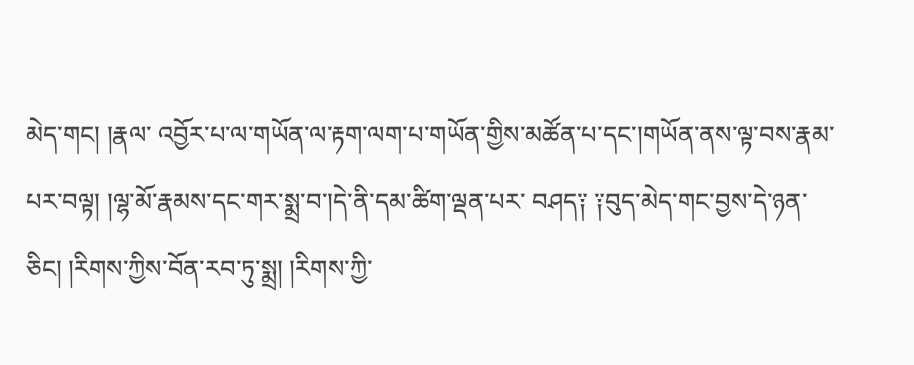མེད་གང། །རྣལ་ འབྱོར་པ་ལ་གཡོན་ལ་རྟག་ལག་པ་གཡོན་གྱིས་མཚོན་པ་དང་།གཡོན་ནས་ལྟ་བས་རྣམ་པར་བལྟ། །ལྷ་མོ་རྣམས་དང་གར་སྨྲ་བ་།དེ་ནི་དམ་ཚིག་ལྡན་པར་ བཤད༑ ༑བུད་མེད་གང་བྱས་དེ་ཉན་ཅིང། །རིགས་ཀྱིས་བོན་རབ་ཏུ་སྨྲ། །རིགས་ཀྱི་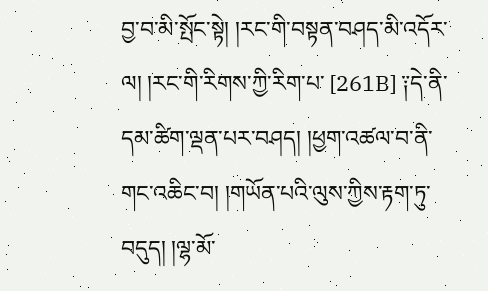བྱ་བ་མི་སྤོང་སྟེ། །རང་གི་བསྟན་བཤད་མི་འདོར་ལ། །རང་གི་རིགས་ཀྱི་རིག་པ་ [261B] ༑དེ་ནི་དམ་ཚིག་ལྡན་པར་བཤད། །ཕྱག་འཚལ་བ་ནི་གང་འཆིང་བ། །གཡོན་པའི་ལུས་ཀྱིས་རྟག་ཏུ་བདུད། །ལྷ་མོ་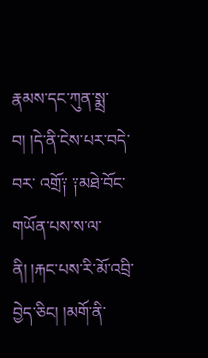རྣམས་དང་ཀུན་སྨྲ་བ། །དེ་ནི་ངེས་པར་བདེ་བར་ འགྲོ༑ ༑མཐེ་བོང་གཡོན་པས་ས་ལ་ནི། །རྐང་པས་རི་མོ་འབྲི་བྱེད་ཅིང། །མགོ་ནི་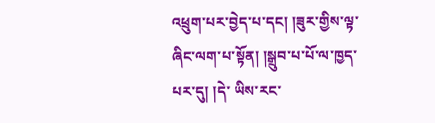འཕྲུག་པར་བྱེད་པ་དང། །ཟུར་གྱིས་ལྟ་ཞིང་ལག་པ་སྟོན། །སྒྲུབ་པ་པོ་ལ་ཁྱད་པར་དུ། །དེ་ ཡིས་རང་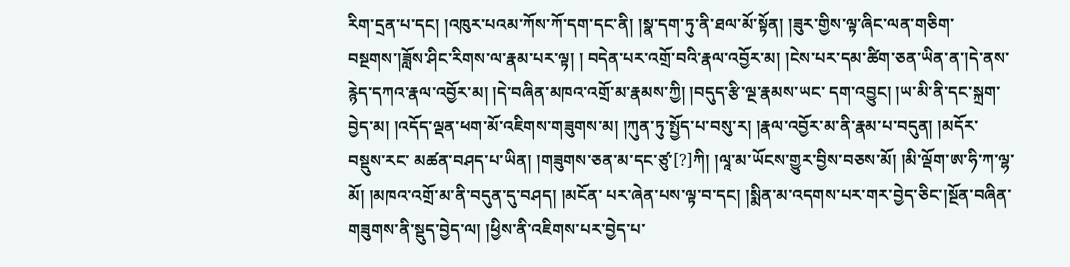རིག་དྲན་པ་དང། །འཁུར་པའམ་ཀོས་ཀོ་དག་དང་ནི། །སྣ་དག་ཏུ་ནི་ཐལ་མོ་སྟོན། །ཟུར་གྱིས་ལྟ་ཞིང་ལན་གཅིག་བསྔགས་།ཟློས་ཤིང་རིགས་ལ་རྣམ་པར་ལྟ། ། བདེན་པར་འགྲོ་བའི་རྣལ་འབྱོར་མ། །ངེས་པར་དམ་ཚིག་ཅན་ཡིན་ན་།དེ་ནས་རྙེད་དཀའ་རྣལ་འབྱོར་མ། །དེ་བཞིན་མཁའ་འགྲོ་མ་རྣམས་ཀྱི། །བདུད་རྩི་ལྔ་རྣམས་ཡང་ དག་འབྱུང། །ཡ་མི་ནི་དང་སྐྲག་བྱེད་མ། །འདོད་ལྡན་ཕག་མོ་འཇིགས་གཟུགས་མ། །ཀུན་ཏུ་སྤྱོད་པ་བསུ་ར། །རྣལ་འབྱོར་མ་ནི་རྣམ་པ་བདུན། །མདོར་བསྡུས་རང་ མཚན་བཤད་པ་ཡིན། །གཟུགས་ཅན་མ་དང་ཙུ་[?]ཀི། །ལཱ་མ་ཡོངས་གྱུར་བྱིས་བཅས་མོ། །མི་ལྡོག་ཨ་ཧི་ཀ་ལྷ་མོ། །མཁའ་འགྲོ་མ་ནི་བདུན་དུ་བཤད། །མངོན་ པར་ཞེན་པས་ལྟ་བ་དང། །སྨིན་མ་འདགས་པར་གར་བྱེད་ཅིང་།སྔོན་བཞིན་གཟུགས་ནི་སྡུད་བྱེད་ལ། །ཕྱིས་ནི་འཇིགས་པར་བྱེད་པ་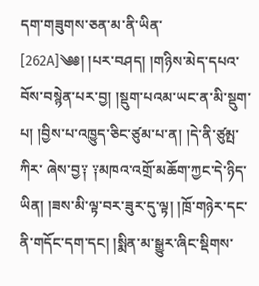དག་གཟུགས་ཅན་མ་ནི་ཡིན་ [262A]༄༅། །པར་བཤད། །གཉིས་མེད་དཔའ་བོས་བསྙེན་པར་བྱ། །སྡུག་པའམ་ཡང་ན་མི་སྡུག་པ། །བྱིས་པ་འཁྱུད་ཅིང་ཙུམ་པ་ན། །དེ་ནི་ཙུམྤ་ཀིར་ ཞེས་བྱ༑ ༑མཁའ་འགྲོ་མཆོག་ཀྱང་དེ་ཉིད་ཡིན། །ཟས་མི་ལྟ་བར་ཟུར་དུ་ལྟ། །ཁྲོ་གཉེར་དང་ནི་གདོང་དག་དང། །སྨིན་མ་སྒྱུར་ཞིང་སྡིགས་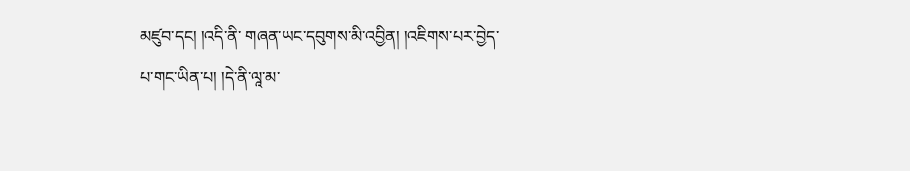མཛུབ་དང། །འདི་ནི་ གཞན་ཡང་དབུགས་མི་འབྱིན། །འཇིགས་པར་བྱེད་པ་གང་ཡིན་པ། །དེ་ནི་ལཱ་མ་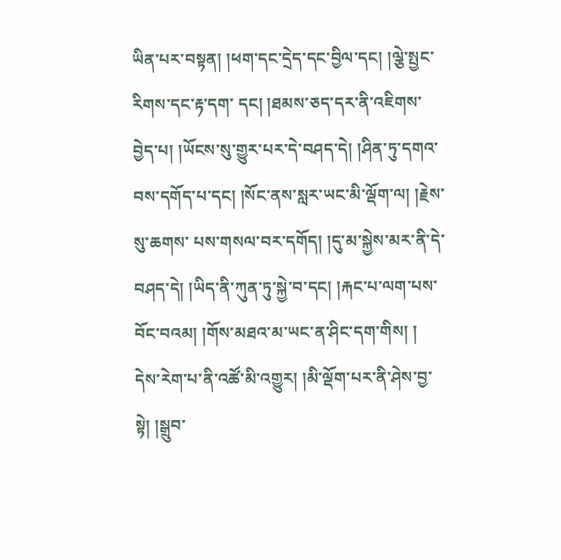ཡིན་པར་བསྟན། །ཕག་དང་དྲེད་དང་བྱིལ་དང། །ལྕེ་སྤྱང་རིགས་དང་རྟ་དག་ དང། །ཐམས་ཅད་དར་ནི་འཇིགས་བྱེད་པ། །ཡོངས་སུ་གྱུར་པར་དེ་བཤད་དེ། །ཤིན་ཏུ་དགའ་བས་དགོད་པ་དང། །སོང་ནས་སླར་ཡང་མི་ལྡོག་ལ། །རྗེས་སུ་ཆགས་ པས་གསལ་བར་དགོད། །དུ་མ་སྐྱེས་མར་ནི་དེ་བཤད་དེ། །ཡིད་ནི་ཀུན་ཏུ་སྐྱེ་བ་དང། །རྐང་པ་ལག་པས་བོང་བའམ། །གོས་མཐའ་མ་ཡང་ན་ཤིང་དག་གིས། ། དེས་རེག་པ་ནི་འཚོ་མི་འགྱུར། །མི་ལྡོག་པར་ནི་ཤེས་བྱ་སྟེ། །སྒྲུབ་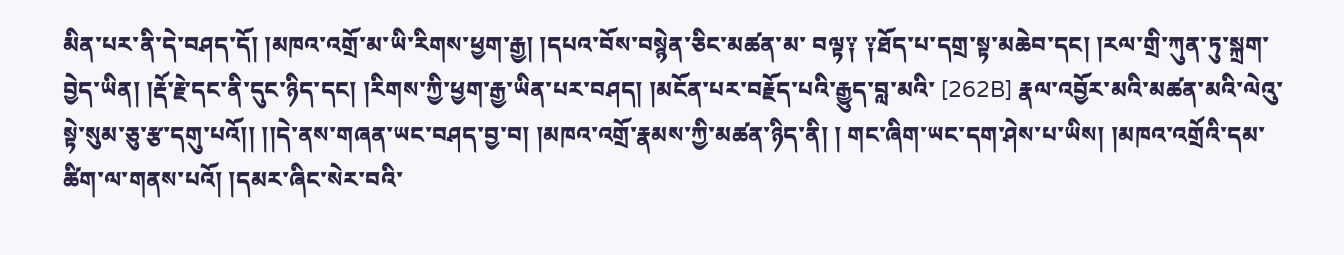མིན་པར་ནི་དེ་བཤད་དོ། །མཁའ་འགྲོ་མ་ཡི་རིགས་ཕྱག་རྒྱ། །དཔའ་བོས་བསྙེན་ཅིང་མཚན་མ་ བལྟ༑ ༑ཐོད་པ་དགྲ་སྟ་མཆེབ་དང། །རལ་གྲི་ཀུན་ཏུ་སྐྲག་བྱེད་ཡིན། །རྡོ་རྗེ་དང་ནི་དུང་ཉིད་དང། །རིགས་ཀྱི་ཕྱག་རྒྱ་ཡིན་པར་བཤད། །མངོན་པར་བརྗོད་པའི་རྒྱུད་བླ་མའི་ [262B] རྣལ་འབྱོར་མའི་མཚན་མའི་ལེའུ་སྟེ་སུམ་ཅུ་རྩ་དགུ་པའོ།། །།དེ་ནས་གཞན་ཡང་བཤད་བྱ་བ། །མཁའ་འགྲོ་རྣམས་ཀྱི་མཚན་ཉིད་ནི། ། གང་ཞིག་ཡང་དག་ཤེས་པ་ཡིས། །མཁའ་འགྲོའི་དམ་ཚིག་ལ་གནས་པའོ། །དམར་ཞིང་སེར་བའི་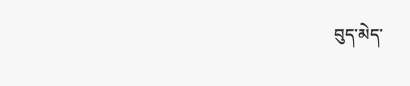བུད་མེད་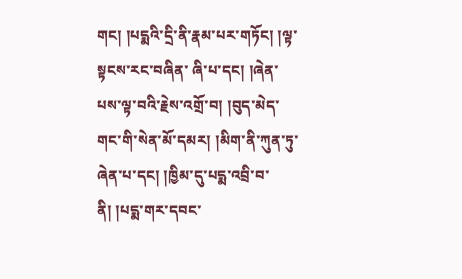གང། །པདྨའི་དྲི་ནི་རྣམ་པར་གཏོང། །ལྟ་སྟངས་རང་བཞིན་ ཞི་པ་དང། །ཞེན་པས་ལྟ་བའི་རྗེས་འགྲོ་བ། །བུད་མེད་གང་གི་སེན་མོ་དམར། །མིག་ནི་ཀུན་ཏུ་ཞེན་པ་དང། །ཁྱིམ་དུ་པདྨ་འབྲི་བ་ནི། །པདྨ་གར་དབང་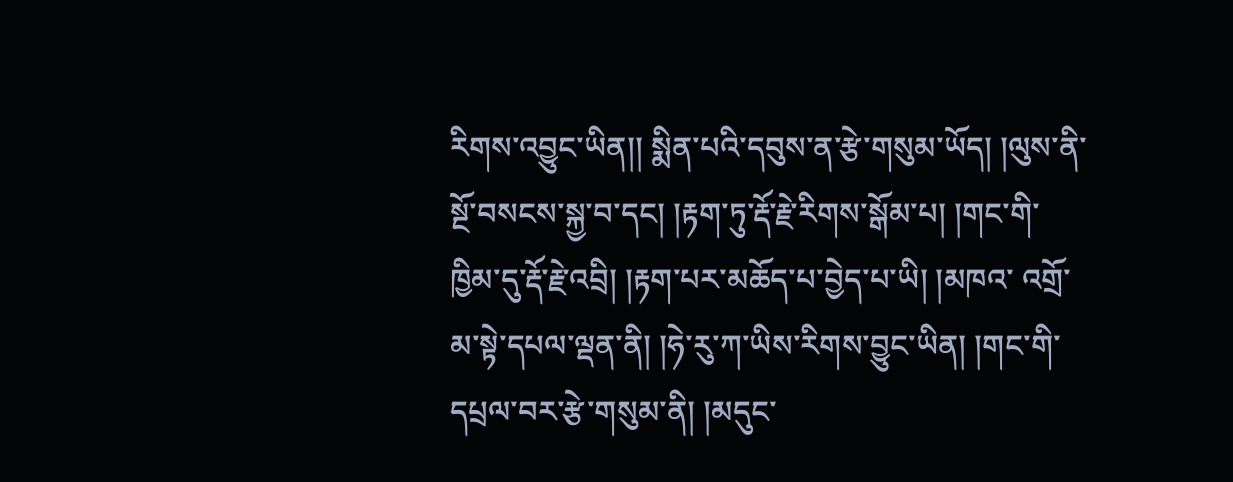རིགས་འབྱུང་ཡིན།། སྨིན་པའི་དབུས་ན་རྩེ་གསུམ་ཡོད། །ལུས་ནི་སྔོ་བསངས་སྐྱ་བ་དང། །རྟག་ཏུ་རྡོ་རྗེ་རིགས་སྒོམ་པ། །གང་གི་ཁྱིམ་དུ་རྡོ་རྗེ་འབྲི། །རྟག་པར་མཆོད་པ་བྱེད་པ་ཡི། །མཁའ་ འགྲོ་མ་སྟེ་དཔལ་ལྡན་ནི། །ཧེ་རུ་ཀ་ཡིས་རིགས་བྱུང་ཡིན། །གང་གི་དཔྲལ་བར་རྩེ་གསུམ་ནི། །མདུང་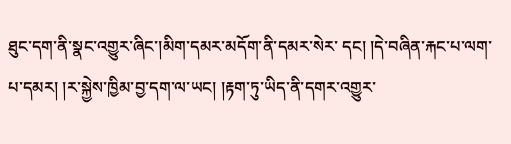ཐུང་དག་ནི་སྣང་འགྱུར་ཞིང་།མིག་དམར་མདོག་ནི་དམར་སེར་ དང། །དེ་བཞིན་རྐང་པ་ལག་པ་དམར། །ར་སྐྱེས་ཁྱིམ་བྱ་དག་ལ་ཡང། །རྟག་ཏུ་ཡིད་ནི་དགར་འགྱུར་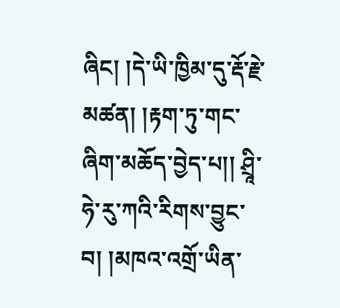ཞིང། །དེ་ཡི་ཁྱིམ་དུ་རྡོ་རྗེ་མཚན། །རྟག་ཏུ་གང་ཞིག་མཆོད་བྱེད་པ།། ཤྲཱི་ཧེ་རུ་ཀའི་རིགས་བྱུང་བ། །མཁའ་འགྲོ་ཡིན་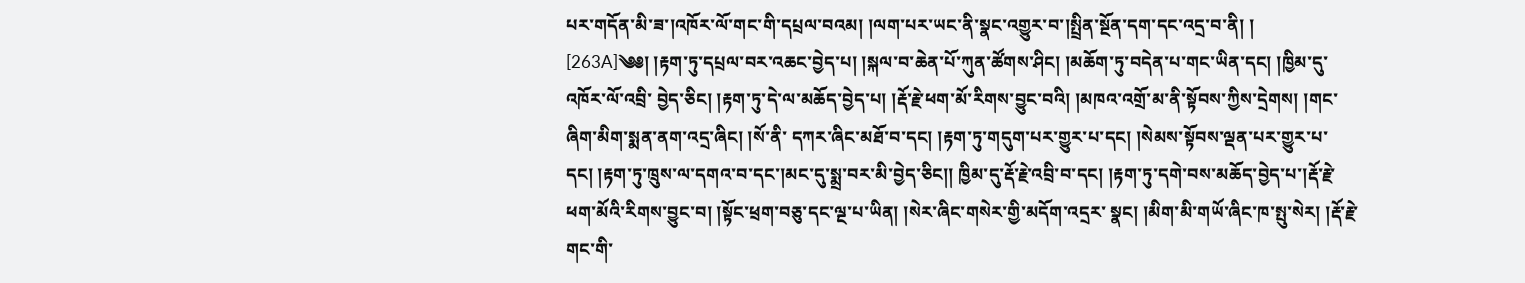པར་གདོན་མི་ཟ་།འཁོར་ལོ་གང་གི་དཔྲལ་བའམ། །ལག་པར་ཡང་ནི་སྣང་འགྱུར་བ་།སྤྲིན་སྔོན་དག་དང་འདྲ་བ་ནི། ། [263A]༄༅། །རྟག་ཏུ་དཔྲལ་བར་འཆང་བྱེད་པ། །སྐལ་བ་ཆེན་པོ་ཀུན་ཚོགས་ཤིང། །མཆོག་ཏུ་བདེན་པ་གང་ཡིན་དང། །ཁྱིམ་དུ་འཁོར་ལོ་འབྲི་ བྱེད་ཅིང། །རྟག་ཏུ་དེ་ལ་མཆོད་བྱེད་པ། །རྡོ་རྗེ་ཕག་མོ་རིགས་བྱུང་བའི། །མཁའ་འགྲོ་མ་ནི་སྟོབས་ཀྱིས་དྲེགས། །གང་ཞིག་མིག་སྨན་ནག་འདྲ་ཞིང། །སོ་ནི་ དཀར་ཞིང་མཐོ་བ་དང། །རྟག་ཏུ་གདུག་པར་གྱུར་པ་དང། །སེམས་སྟོབས་ལྡན་པར་གྱུར་པ་དང། །རྟག་ཏུ་ཁྲུས་ལ་དགའ་བ་དང་།མང་དུ་སྨྲ་བར་མི་བྱེད་ཅིང།། ཁྱིམ་དུ་རྡོ་རྗེ་འབྲི་བ་དང། །རྟག་ཏུ་དགེ་བས་མཆོད་བྱེད་པ་།རྡོ་རྗེ་ཕག་མོའི་རིགས་བྱུང་བ། །སྟོང་ཕྲག་བཅུ་དང་ལྔ་པ་ཡིན། །སེར་ཞིང་གསེར་གྱི་མདོག་འདྲར་ སྣང། །མིག་མི་གཡོ་ཞིང་ཁ་སྤུ་སེར། །རྡོ་རྗེ་གང་གི་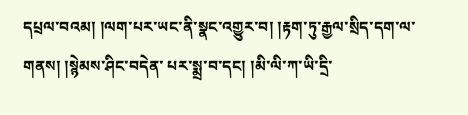དཔྲལ་བའམ། །ལག་པར་ཡང་ནི་སྣང་འགྱུར་བ། །རྟག་ཏུ་རྒྱལ་སྲིད་དག་ལ་གནས། །སྙེམས་ཤིང་བདེན་ པར་སྨྲ་བ་དང། །མི་ལི་ཀ་ཡི་དྲི་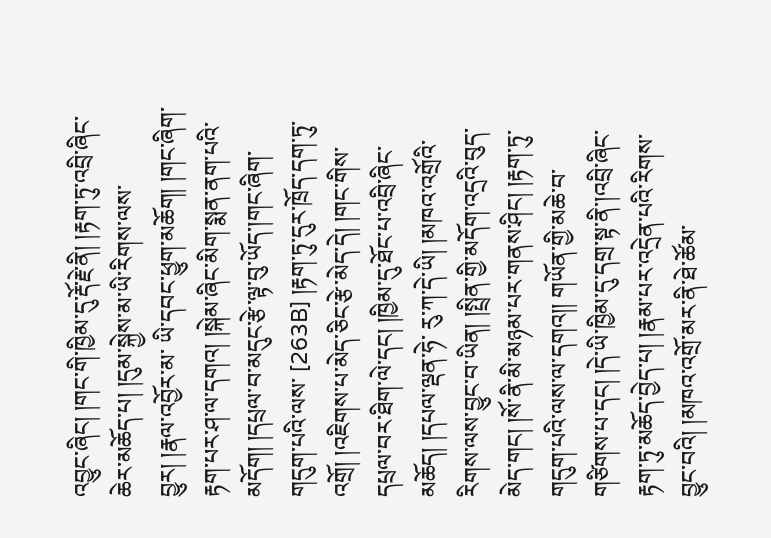འབྱུང་ཞིང། །གང་གི་ཁྱིམ་དུ་རྡོ་རྗེ་ནི། །རྟག་ཏུ་འབྲི་ཞིང་ཆེར་མཆོད་པ། །དུམ་སྐྱེས་མ་ཡི་རིགས་ལས་བྱུར། །རྣལ་འབྱོར་མ་ ཡི་དབང་ཕྱུག་མཆོག། །གང་ཞིག་རྟག་པར་ཤ་ལ་དགའ། །སྐེམ་ཞིང་མིག་སྨན་ནག་པའི་མདོག། །དཔྲལ་བ་མདུང་རྩེ་ལྟ་བུ་ཡོད་།གང་ཞིག་གདུག་པའི་ལས་ [263B] །རྟག་ཏུ་དུར་ཁྲོད་དག་ཏུ་འགྲོ། །འཇིགས་པ་མེད་ཅིང་རྩེ་མེད་དེ། །གང་གིས་དཔྲལ་བར་ཐིག་ལེ་དང། །ཁྱིམ་དུ་ཐོང་པ་འབྲི་ཞིང་མཆོད། །དཔལ་ལྡན་ཧེ་ རུ་ཀ་དེ་ཡི། །མཁའ་འགྲོའི་རིགས་ལས་བྱུང་བ་ཡིན། །སྤྲིན་གྱི་མདོག་འདྲའི་བུད་མེད་གང། །སོ་ནི་མི་མཉམ་པར་གནས་ཤིང། །རྟག་ཏུ་གདུག་པའི་ལས་ལ་དགའ།། གཡོན་གྱི་མཆེ་བ་གཙིགས་པ་དང། །དེ་ཡི་ཁྱིམ་དུ་དགྲ་སྟ་ནི་།འབྲི་ཞིང་རྟག་ཏུ་མཆོད་བྱེད་པ། །རྣམ་པར་འདྲེན་པའི་རིགས་བྱུང་བའི། །མཁའ་འགྲོ་མར་ནི་ཐེ་ཚོམ་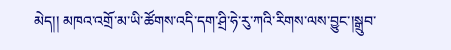མེད།། མཁའ་འགྲོ་མ་ཡི་ཚོགས་འདི་དག་ཤྲི་ཧེ་རུ་ཀའི་རིགས་ལས་བྱུང་།སྒྲུབ་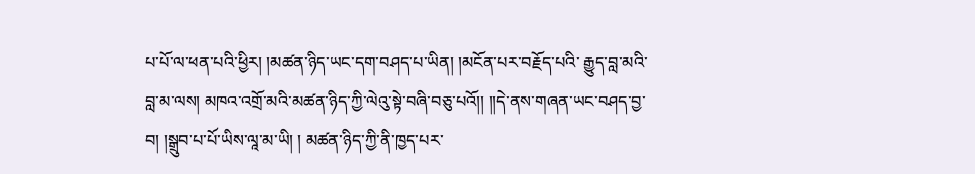པ་པོ་ལ་ཕན་པའི་ཕྱིར། །མཚན་ཉིད་ཡང་དག་བཤད་པ་ཡིན། །མངོན་པར་བརྗོད་པའི་ རྒྱུད་བླ་མའི་བླ་མ་ལས། མཁའ་འགྲོ་མའི་མཚན་ཉིད་ཀྱི་ལེའུ་སྟེ་བཞི་བཅུ་པའོ།། །།དེ་ནས་གཞན་ཡང་བཤད་བྱ་བ། །སྒྲུབ་པ་པོ་ཡིས་ལཱ་མ་ཡི། ། མཚན་ཉིད་ཀྱི་ནི་ཁྱད་པར་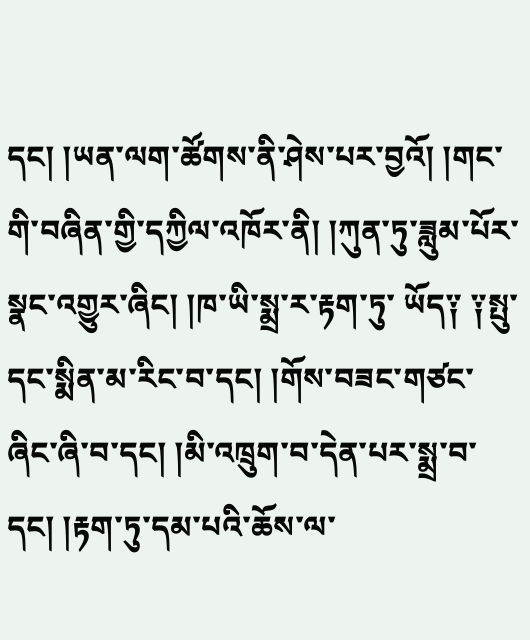དང། །ཡན་ལག་ཚོགས་ནི་ཤེས་པར་བྱའོ། །གང་གི་བཞིན་གྱི་དཀྱིལ་འཁོར་ནི། །ཀུན་ཏུ་ཟླུམ་པོར་སྣང་འགྱུར་ཞིང། །ཁ་ཡི་སྨྲ་ར་རྟག་ཏུ་ ཡོད༑ ༑སྤུ་དང་སྨིན་མ་རིང་བ་དང། །གོས་བཟང་གཙང་ཞིང་ཞི་བ་དང། །མི་འཁྲུག་བ་དེན་པར་སྨྲ་བ་དང། །རྟག་ཏུ་དམ་པའི་ཆོས་ལ་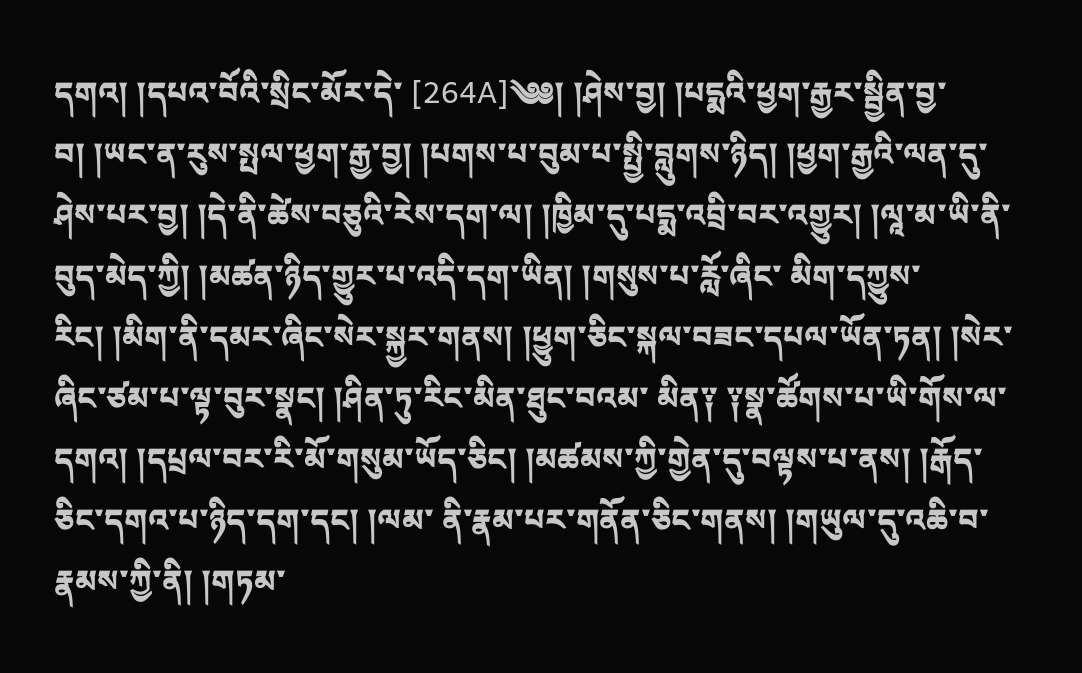དགའ། །དཔའ་བོའི་སྲིང་མོར་དེ་ [264A]༄༅། །ཤེས་བྱ། །པདྨའི་ཕྱག་རྒྱར་སྦྱིན་བྱ་བ། །ཡང་ན་རུས་སྤལ་ཕྱག་རྒྱ་བྱ། །པགས་པ་བུམ་པ་སྤྱི་བླུགས་ཉིད། །ཕྱག་རྒྱའི་ལན་དུ་ ཤེས་པར་བྱ། །དེ་ནི་ཚེས་བཅུའི་རེས་དག་ལ། །ཁྱིམ་དུ་པདྨ་འབྲི་བར་འགྱུར། །ལཱ་མ་ཡི་ནི་བུད་མེད་ཀྱི། །མཚན་ཉིད་གྱུར་པ་འདི་དག་ཡིན། །གསུས་པ་རློ་ཞིང་ མིག་དཀྱུས་རིང། །མིག་ནི་དམར་ཞིང་སེར་སྐྱར་གནས། །ཕྱུག་ཅིང་སྐལ་བཟང་དཔལ་ཡོན་ཏན། །སེར་ཞིང་ཙམ་པ་ལྟ་བུར་སྣང། །ཤིན་ཏུ་རིང་མིན་ཐུང་བའམ་ མིན༑ ༑སྣ་ཚོགས་པ་ཡི་གོས་ལ་དགའ། །དཔྲལ་བར་རི་མོ་གསུམ་ཡོད་ཅིང། །མཚམས་ཀྱི་གྱེན་དུ་བལྟས་པ་ནས། །རྒོད་ཅིང་དགའ་པ་ཉིད་དག་དང། །ལམ་ ནི་རྣམ་པར་གནོན་ཅིང་གནས། །གཡུལ་དུ་འཆི་བ་རྣམས་ཀྱི་ནི། །གཏམ་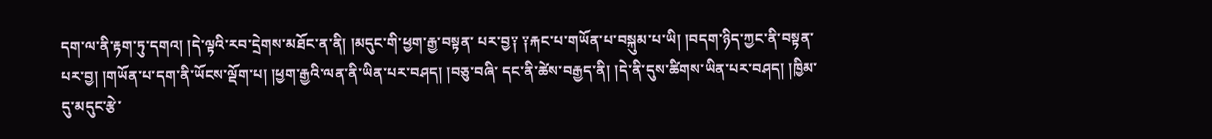དག་ལ་ནི་རྟག་ཏུ་དགའ། །དེ་ལྟའི་རབ་དྲེགས་མཐོང་ན་ནི། །མདུང་གི་ཕྱག་རྒྱ་བསྟན་ པར་བྱ༑ ༑རྐང་པ་གཡོན་པ་བསྐུམ་པ་ཡི། །བདག་ཉིད་ཀྱང་ནི་བསྟན་པར་བྱ། །གཡོན་པ་དག་ནི་ཡོངས་ལྡོག་པ། །ཕྱག་རྒྱའི་ལན་ནི་ཡིན་པར་བཤད། །བཅུ་བཞི་ དང་ནི་ཚེས་བརྒྱད་ནི། །དེ་ནི་དུས་ཚིགས་ཡིན་པར་བཤད། །ཁྱིམ་དུ་མདུང་རྩེ་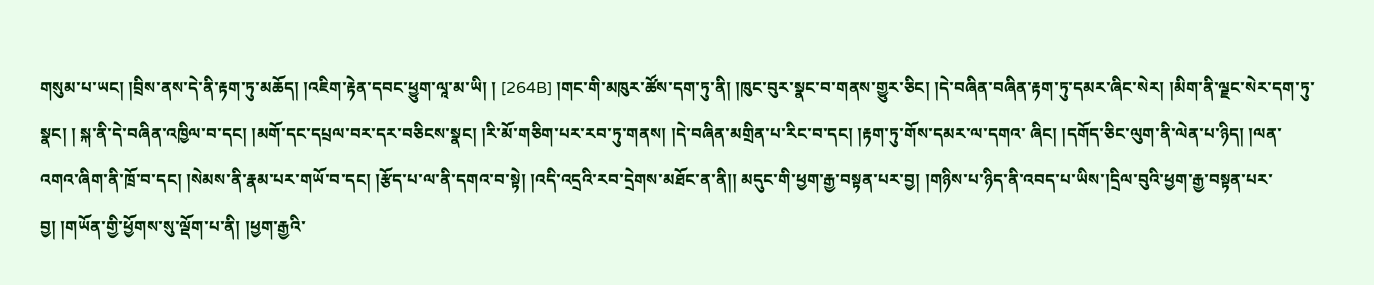གསུམ་པ་ཡང། །བྲིས་ནས་དེ་ནི་རྟག་ཏུ་མཆོད། །འཇིག་རྟེན་དབང་ཕྱུག་ལཱ་མ་ཡི། ། [264B] །གང་གི་མཁུར་ཚོས་དག་ཏུ་ནི། །ཁུང་བུར་སྣང་བ་གནས་གྱུར་ཅིང། །དེ་བཞིན་བཞིན་རྟག་ཏུ་དམར་ཞིང་སེར། །མིག་ནི་ལྗང་སེར་དག་ཏུ་སྣང། ། སྐ་ནི་དེ་བཞིན་འཁྱིལ་བ་དང། །མགོ་དང་དཔྲལ་བར་དར་བཅིངས་སྣང། །རི་མོ་གཅིག་པར་རབ་ཏུ་གནས། །དེ་བཞིན་མགྲིན་པ་རིང་བ་དང། །རྟག་ཏུ་གོས་དམར་ལ་དགའ་ ཞིང། །དགོད་ཅིང་ལུག་ནི་ལེན་པ་ཉིད། །ལན་འགའ་ཞིག་ནི་ཁྲོ་བ་དང། །སེམས་ནི་རྣམ་པར་གཡོ་བ་དང། །རྩོད་པ་ལ་ནི་དགའ་བ་སྟེ། །འདི་འདྲའི་རབ་དྲེགས་མཐོང་ན་ནི།། མདུང་གི་ཕྱག་རྒྱ་བསྟན་པར་བྱ། །གཉིས་པ་ཉིད་ནི་འབད་པ་ཡིས་།དྲིལ་བུའི་ཕྱག་རྒྱ་བསྟན་པར་བྱ། །གཡོན་གྱི་ཕྱོགས་སུ་ལྡོག་པ་ནི། །ཕྱག་རྒྱའི་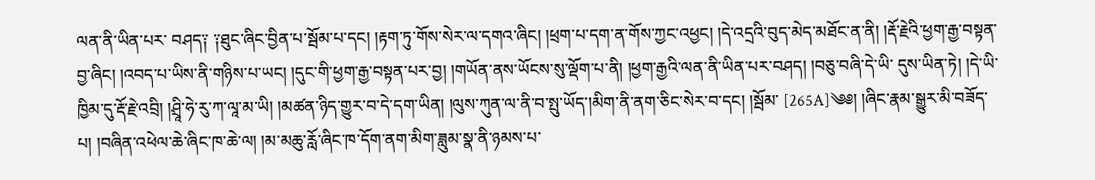ལན་ནི་ཡིན་པར་ བཤད༑ ༑ཐུང་ཞིང་བྱིན་པ་སྦོམ་པ་དང། །རྟག་ཏུ་གོས་སེར་ལ་དགའ་ཞིང། །ཕྲག་པ་དག་ན་གོས་ཀྱང་འཕྱང། །དེ་འདྲའི་བུད་མེད་མཐོང་ན་ནི། །རྡོ་རྗེའི་ཕྱག་རྒྱ་བསྟན་ བྱ་ཞིང། །འབད་པ་ཡིས་ནི་གཉིས་པ་ཡང། །དུང་གི་ཕྱག་རྒྱ་བསྟན་པར་བྱ། །གཡོན་ནས་ཡོངས་སུ་ལྡོག་པ་ནི། །ཕྱག་རྒྱའི་ལན་ནི་ཡིན་པར་བཤད། །བཅུ་བཞི་དེ་ཡི་ དུས་ཡིན་ཏེ། །དེ་ཡི་ཁྱིམ་དུ་རྡོ་རྗེ་འབྲི། །ཤྲཱི་ཧེ་རུ་ཀ་ལཱ་མ་ཡི། །མཚན་ཉིད་གྱུར་བ་དེ་དག་ཡིན། །ལུས་ཀུན་ལ་ནི་བ་སྤུ་ཡོད་།མིག་ནི་ནག་ཅིང་སེར་བ་དང། །སྦོམ་ [265A]༄༅། །ཞིང་རྣམ་སྒྱུར་མི་བཟོད་པ། །བཞིན་འཕེལ་ཆེ་ཞིང་ཁ་ཆེ་ལ། །མ་མཆུ་རློ་ཞིང་ཁ་དོག་ནག་མིག་ཟླུམ་སྣ་ནི་ཉམས་པ་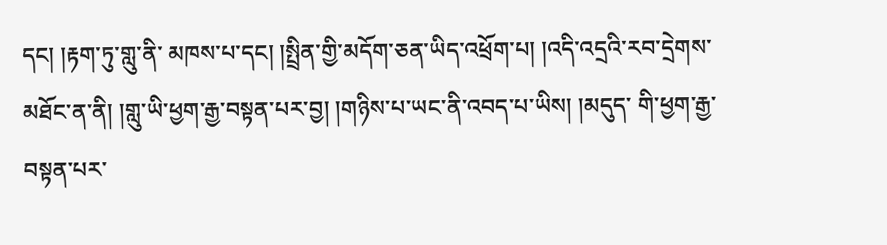དང། །རྟག་ཏུ་གླུ་ནི་ མཁས་པ་དང། །སྤྲིན་གྱི་མདོག་ཅན་ཡིད་འཕྲོག་པ། །འདི་འདྲའི་རབ་དྲེགས་མཐོང་ན་ནི། །གླུ་ཡི་ཕྱག་རྒྱ་བསྟན་པར་བྱ། །གཉིས་པ་ཡང་ནི་འབད་པ་ཡིས། །མདུད་ གི་ཕྱག་རྒྱ་བསྟན་པར་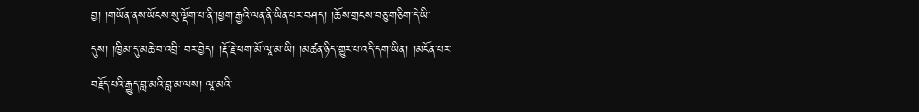བྱ། །གཡོན་ནས་ཡོངས་སུ་ལྡོག་པ་ནི་།ཕྱག་རྒྱའི་ལན་ནི་ཡིན་པར་བཤད། །ཆོས་གྲངས་བཅུ་གཅིག་དེ་ཡི་དུས། །ཁྱིམ་དུ་མཆེ་བ་འབྲི་ བར་བྱེད། །རྡོ་རྗེ་ཕག་མོ་ལཱ་མ་ཡི། །མཚན་ཉིད་གྱུར་པ་འདི་དག་ཡིན། །མངོན་པར་བརྗོད་པའི་རྒྱུད་བླ་མའི་བླ་མ་ལས། ལཱ་མའི་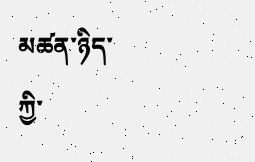མཚན་ཉིད་ཀྱི་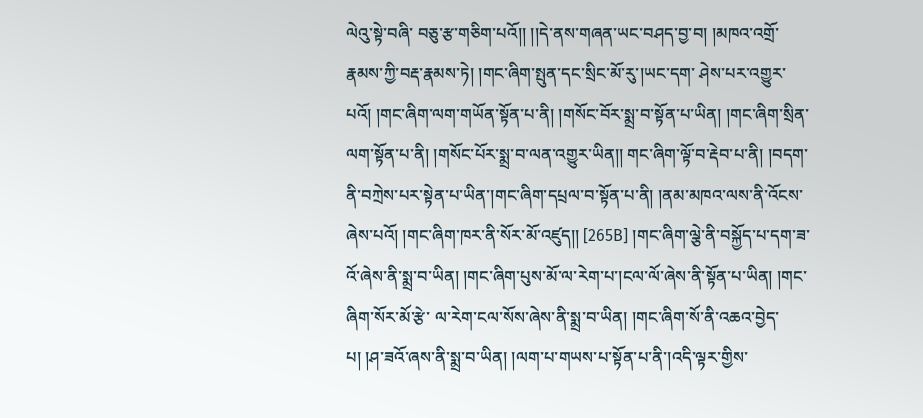ལེའུ་སྟེ་བཞི་ བཅུ་རྩ་གཅིག་པའོ།། །།དེ་ནས་གཞན་ཡང་བཤད་བྱ་བ། །མཁའ་འགྲོ་རྣམས་ཀྱི་བརྡ་རྣམས་ཏེ། །གང་ཞིག་སྤུན་དང་སྲིང་མོ་རུ་།ཡང་དག་ ཤེས་པར་འགྱུར་པའོ། །གང་ཞིག་ལག་གཡོན་སྟོན་པ་ནི། །གསོང་བོར་སྨྲ་བ་སྟོན་པ་ཡིན། །གང་ཞིག་སྲིན་ལག་སྟོན་པ་ནི། །གསོང་པོར་སྨྲ་བ་ལན་འགྱུར་ཡིན།། གང་ཞིག་ལྟོ་བ་རྡེབ་པ་ནི། །བདག་ནི་བཀྲེས་པར་སྟེན་པ་ཡིན་།གང་ཞིག་དཔྲལ་བ་སྟོན་པ་ནི། །ནམ་མཁའ་ལས་ནི་འོངས་ཞེས་པའོ། །གང་ཞིག་ཁར་ནི་སོར་མོ་འཛུད།། [265B] །གང་ཞིག་ལྕེ་ནི་བསྐྱོད་པ་དག་ཟ་འོ་ཞེས་ནི་སྨྲ་བ་ཡིན། །གང་ཞིག་པུས་མོ་ལ་རེག་པ་།ངལ་ལོ་ཞེས་ནི་སྟོན་པ་ཡིན། །གང་ཞིག་སོར་མོ་རྩེ་ ལ་རེག་ངལ་སོས་ཞེས་ནི་སྨྲ་བ་ཡིན། །གང་ཞིག་སོ་ནི་འཆའ་བྱེད་པ། །ཤ་ཟའོ་ཞས་ནི་སྨྲ་བ་ཡིན། །ལག་པ་གཡས་པ་སྟོན་པ་ནི་།འདི་ལྟར་གྱིས་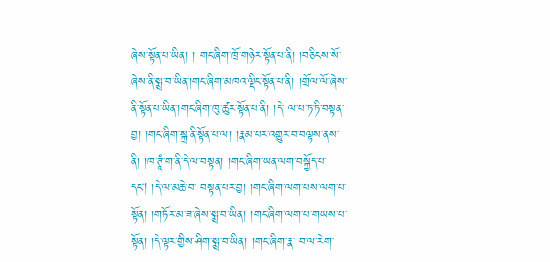ཞེས་སྟོན་པ་ཡིན། ། གང་ཞིག་ཁྲོ་གཉེར་སྟོན་པ་ནི། །བཅིངས་སོ་ཞེས་ནི་སྨྲ་བ་ཡིན་།གང་ཞིག་མཁའ་ལྡིང་སྟོན་པ་ནི། །གྲོལ་ལོ་ཞེས་ནི་སྟོན་པ་ཡིན་།གང་ཞིག་ཁུ་ཚུར་སྟོན་པ་ནི། །དེ་ ལ་པ་ཏ་ཏི་བསྟན་བྱ། །གང་ཞིག་སྐྲ་ནི་སྟོན་པ་ལ། །རྣམ་པར་འགྱུར་བ་བལྟས་ནས་ནི། །ཁ་ཊཱཾ་ག་ནི་དེ་ལ་བསྟན། །གང་ཞིག་ཡན་ལག་བསྐྱོད་པ་དང། །དེ་ལ་མཆེ་བ་ བསྟན་པར་བྱ། །གང་ཞིག་ལག་པས་ལག་པ་སྟོན། །གཏོར་མ་ཟ་ཞེས་སྨྲ་བ་ཡིན། །གང་ཞིག་ལག་པ་གཡས་པ་སྟོན། །དེ་ལྟར་གྱིས་ཤིག་སྨྲ་བ་ཡིན། །གང་ཞིག་རྣ་ བ་ལ་རེག་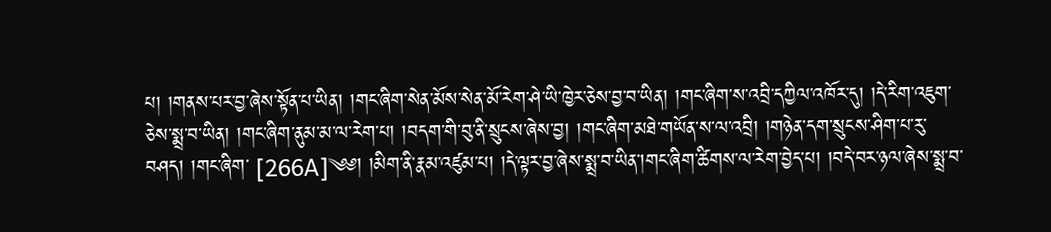པ། །གནས་པར་བྱ་ཞེས་སྟོན་པ་ཡིན། །གང་ཞིག་སེན་མོས་སེན་མོ་རེག་ཤེ་ཡི་ཁྱེར་ཅེས་བྱ་བ་ཡིན། །གང་ཞིག་ས་འབྲི་དཀྱིལ་འཁོར་དུ། །དེ་རིག་འཇུག་ ཅེས་སྨྲ་བ་ཡིན། །གང་ཞིག་ནུམ་མ་ལ་རེག་པ། །བདག་གི་བུ་ནི་སྲུངས་ཞེས་བྱ། །གང་ཞིག་མཐེ་གཡོན་ས་ལ་འབྲི། །གཉེན་དག་སྲུངས་ཤིག་པ་རུ་བཤད། །གང་ཞིག་ [266A]༄༅། །མིག་ནི་རྣམ་འཛུམ་པ། །དེ་ལྟར་བྱ་ཞེས་སྨྲ་བ་ཡིན་།གང་ཞིག་ཚིགས་ལ་རེག་བྱེད་པ། །བདེ་བར་ཉལ་ཞེས་སྨྲ་བ་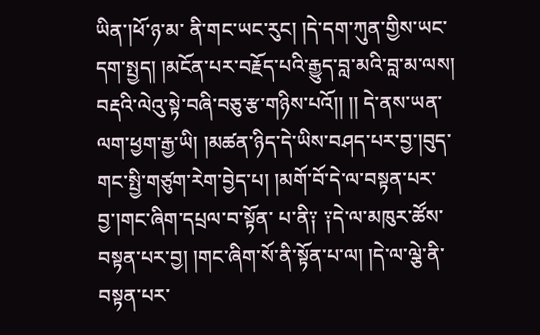ཡིན་།ཕོ་ཉ་མ་ ནི་གང་ཡང་རུང། །དེ་དག་ཀུན་གྱིས་ཡང་དག་སྤྱད། །མངོན་པར་བརྗོད་པའི་རྒྱུད་བླ་མའི་བླ་མ་ལས། བརྡའི་ལེའུ་སྟེ་བཞི་བཅུ་རྩ་གཉིས་པའོ།། །། དེ་ནས་ཡན་ལག་ཕྱག་རྒྱ་ཡི། །མཚན་ཉིད་དེ་ཡིས་བཤད་པར་བྱ་།བུད་གང་སྤྱི་གཙུག་རེག་བྱེད་པ། །མགོ་བོ་དེ་ལ་བསྟན་པར་བྱ་།གང་ཞིག་དཔྲལ་བ་སྟོན་ པ་ནི༑ ༑དེ་ལ་མཁུར་ཚོས་བསྟན་པར་བྱ། །གང་ཞིག་སོ་ནི་སྟོན་པ་ལ། །དེ་ལ་ལྕེ་ནི་བསྟན་པར་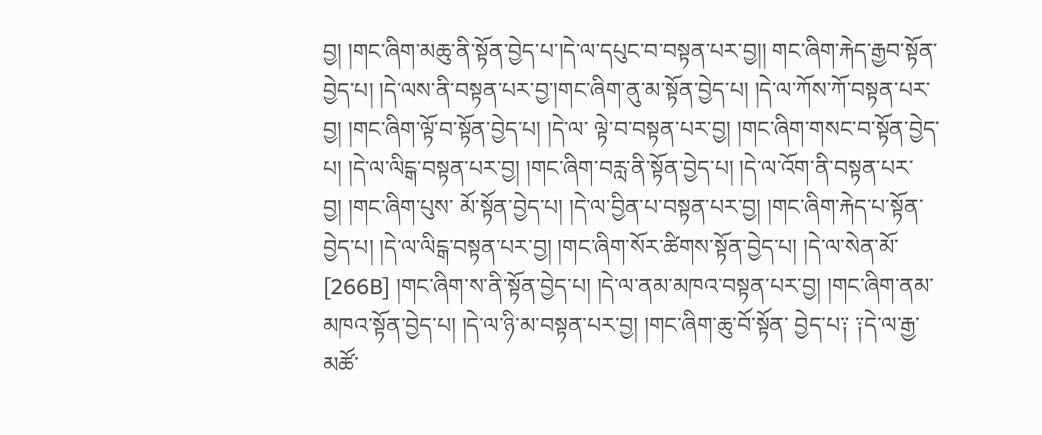བྱ། །གང་ཞིག་མཆུ་ནི་སྟོན་བྱེད་པ་།དེ་ལ་དཔུང་བ་བསྟན་པར་བྱ།། གང་ཞིག་རྐེད་རྒྱབ་སྟོན་བྱེད་པ། །དེ་ལས་ནི་བསྟན་པར་བྱ་།གང་ཞིག་ནུ་མ་སྟོན་བྱེད་པ། །དེ་ལ་ཀོས་ཀོ་བསྟན་པར་བྱ། །གང་ཞིག་ལྟོ་བ་སྟོན་བྱེད་པ། །དེ་ལ་ ལྟེ་བ་བསྟན་པར་བྱ། །གང་ཞིག་གསང་བ་སྟོན་བྱེད་པ། །དེ་ལ་ལིངྒ་བསྟན་པར་བྱ། །གང་ཞིག་བརླ་ནི་སྟོན་བྱེད་པ། །དེ་ལ་འོག་ནི་བསྟན་པར་བྱ། །གང་ཞིག་པུས་ མོ་སྟོན་བྱེད་པ། །དེ་ལ་བྱིན་པ་བསྟན་པར་བྱ། །གང་ཞིག་རྐེད་པ་སྟོན་བྱེད་པ། །དེ་ལ་ལིངྒ་བསྟན་པར་བྱ། །གང་ཞིག་སོར་ཚིགས་སྟོན་བྱེད་པ། །དེ་ལ་སེན་མོ་ [266B] །གང་ཞིག་ས་ནི་སྟོན་བྱེད་པ། །དེ་ལ་ནམ་མཁའ་བསྟན་པར་བྱ། །གང་ཞིག་ནམ་མཁའ་སྟོན་བྱེད་པ། །དེ་ལ་ཉི་མ་བསྟན་པར་བྱ། །གང་ཞིག་ཆུ་བོ་སྟོན་ བྱེད་པ༑ ༑དེ་ལ་རྒྱ་མཚོ་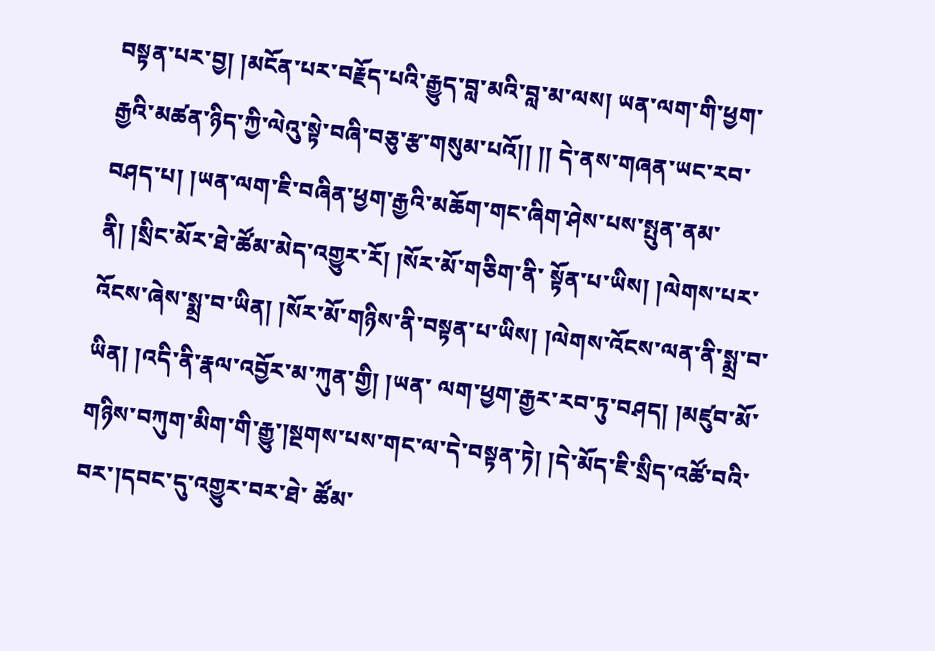བསྟན་པར་བྱ། །མངོན་པར་བརྗོད་པའི་རྒྱུད་བླ་མའི་བླ་མ་ལས། ཡན་ལག་གི་ཕྱག་རྒྱའི་མཚན་ཉིད་ཀྱི་ལེའུ་སྟེ་བཞི་བཅུ་རྩ་གསུམ་པའོ།། །། དེ་ནས་གཞན་ཡང་རབ་བཤད་པ། །ཡན་ལག་ཇི་བཞིན་ཕྱག་རྒྱའི་མཆོག་གང་ཞིག་ཤེས་པས་སྤུན་ནམ་ནི། །སྲིང་མོར་ཐེ་ཚོམ་མེད་འགྱུར་རོ། །སོར་མོ་གཅིག་ནི་ སྟོན་པ་ཡིས། །ལེགས་པར་འོངས་ཞེས་སྨྲ་བ་ཡིན། །སོར་མོ་གཉིས་ནི་བསྟན་པ་ཡིས། །ལེགས་འོངས་ལན་ནི་སྨྲ་བ་ཡིན། །འདི་ནི་རྣལ་འབྱོར་མ་ཀུན་གྱི། །ཡན་ ལག་ཕྱག་རྒྱར་རབ་ཏུ་བཤད། །མཛུབ་མོ་གཉིས་བཀུག་མིག་གི་རྒྱུ་།སྔགས་པས་གང་ལ་དེ་བསྟན་ཏེ། །དེ་མོད་ཇི་སྲིད་འཚོ་བའི་བར་།དབང་དུ་འགྱུར་བར་ཐེ་ ཚོམ་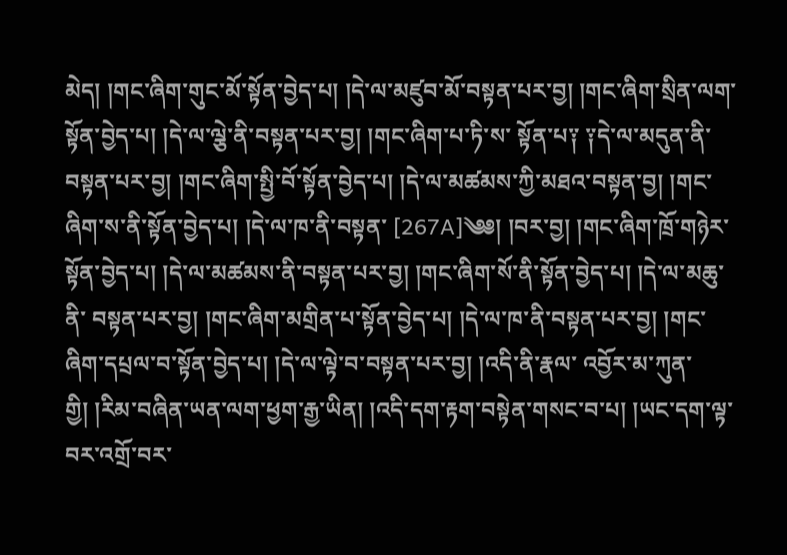མེད། །གང་ཞིག་གུང་མོ་སྟོན་བྱེད་པ། །དེ་ལ་མཛུབ་མོ་བསྟན་པར་བྱ། །གང་ཞིག་སྲིན་ལག་སྟོན་བྱེད་པ། །དེ་ལ་ལྕེ་ནི་བསྟན་པར་བྱ། །གང་ཞིག་པ་ཏི་ས་ སྟོན་པ༑ ༑དེ་ལ་མདུན་ནི་བསྟན་པར་བྱ། །གང་ཞིག་སྤྱི་བོ་སྟོན་བྱེད་པ། །དེ་ལ་མཚམས་ཀྱི་མཐའ་བསྟན་བྱ། །གང་ཞིག་ས་ནི་སྟོན་བྱེད་པ། །དེ་ལ་ཁ་ནི་བསྟན་ [267A]༄༅། །བར་བྱ། །གང་ཞིག་ཁྲོ་གཉེར་སྟོན་བྱེད་པ། །དེ་ལ་མཚམས་ནི་བསྟན་པར་བྱ། །གང་ཞིག་སོ་ནི་སྟོན་བྱེད་པ། །དེ་ལ་མཆུ་ནི་ བསྟན་པར་བྱ། །གང་ཞིག་མགྲིན་པ་སྟོན་བྱེད་པ། །དེ་ལ་ཁ་ནི་བསྟན་པར་བྱ། །གང་ཞིག་དཔྲལ་བ་སྟོན་བྱེད་པ། །དེ་ལ་ལྟེ་བ་བསྟན་པར་བྱ། །འདི་ནི་རྣལ་ འབྱོར་མ་ཀུན་གྱི། །རིམ་བཞིན་ཡན་ལག་ཕྱག་རྒྱ་ཡིན། །འདི་དག་རྟག་བསྟེན་གསང་བ་པ། །ཡང་དག་ལྟ་བར་འགྲོ་བར་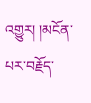འགྱུར། །མངོན་པར་བརྗོད་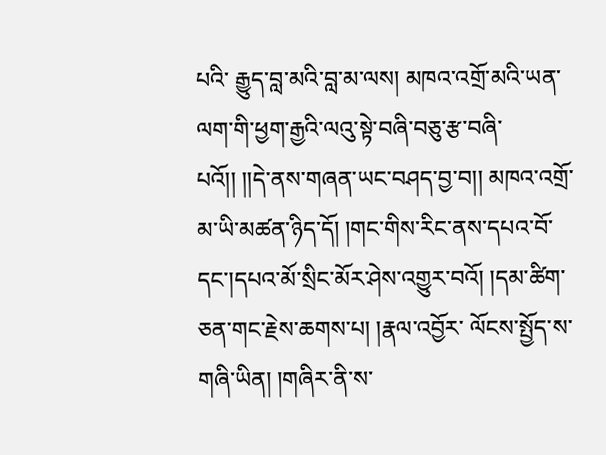པའི་ རྒྱུད་བླ་མའི་བླ་མ་ལས། མཁའ་འགྲོ་མའི་ཡན་ལག་གི་ཕྱག་རྒྱའི་ལའུ་སྟེ་བཞི་བཅུ་རྩ་བཞི་པའོ།། །།དེ་ནས་གཞན་ཡང་བཤད་བྱ་བ།། མཁའ་འགྲོ་མ་ཡི་མཚན་ཉིད་དོ། །གང་གིས་རིང་ནས་དཔའ་བོ་དང་།དཔའ་མོ་སྲིང་མོར་ཤེས་འགྱུར་བའོ། །དམ་ཚིག་ཅན་གང་རྗེས་ཆགས་པ། །རྣལ་འབྱོར་ ལོངས་སྤྱོད་ས་གཞི་ཡིན། །གཞིར་ནི་ས་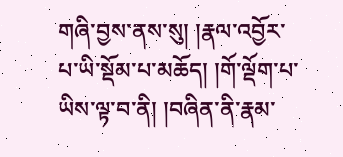གཞི་བྱས་ནས་སུ། །རྣལ་འབྱོར་པ་ཡི་སྡོམ་པ་མཆོད། །གོ་ལྡོག་པ་ཡིས་ལྟ་བ་ནི། །བཞིན་ནི་རྣམ་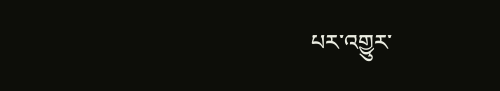པར་འགྱུར་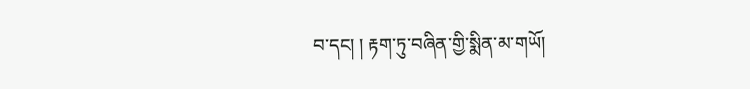བ་དང། ། རྟག་ཏུ་བཞིན་གྱི་སྨིན་མ་གཡོ།